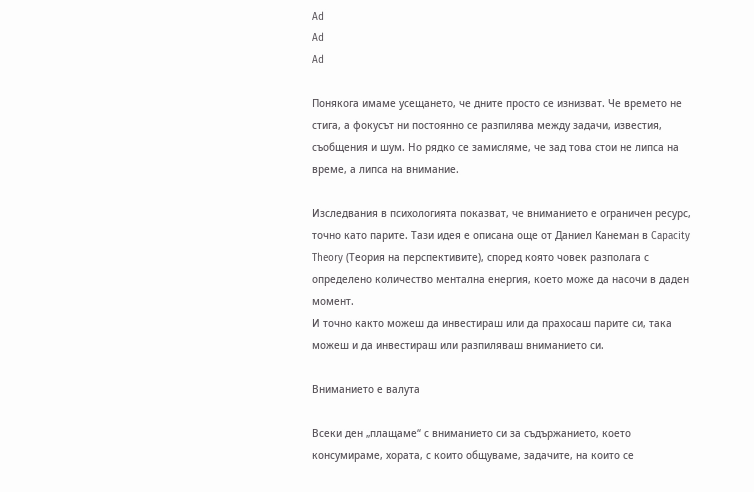Ad
Ad
Ad

Понякога имаме усещането, че дните просто се изнизват. Че времето не стига, а фокусът ни постоянно се разпилява между задачи, известия, съобщения и шум. Но рядко се замисляме, че зад това стои не липса на време, а липса на внимание.

Изследвания в психологията показват, че вниманието е ограничен ресурс, точно като парите. Тази идея е описана още от Даниел Канеман в Capacity Theory (Теория на перспективите), според която човек разполага с определено количество ментална енергия, което може да насочи в даден момент.
И точно както можеш да инвестираш или да прахосаш парите си, така можеш и да инвестираш или разпиляваш вниманието си.

Вниманието е валута

Всеки ден „плащаме“ с вниманието си за съдържанието, което консумираме, хората, с които общуваме, задачите, на които се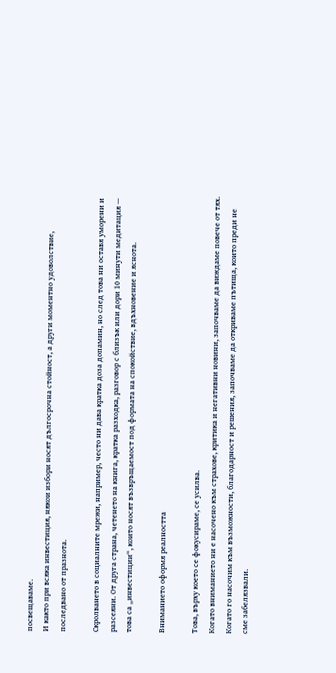посвещаваме.
И както при всяка инвестиция, някои избори носят дългосрочна стойност, а други моментно удоволствие, последвано от празнота.

Скролването в социалните мрежи, например, често ни дава кратка доза допамин, но след това ни оставя уморени и разсеяни. От друга страна, четенето на книга, кратка разходка, разговор с близък или дори 10 минути медитация — това са „инвестиции“, които носят възвръщаемост под формата на спокойствие, вдъхновение и яснота.

Вниманието оформя реалността

Това, върху което се фокусираме, се усилва.
Когато вниманието ни е насочено към страхове, критика и негативни новини, започваме да виждаме повече от тях.
Когато го насочим към възможности, благодарност и решения, започваме да откриваме пътища, които преди не сме забелязвали.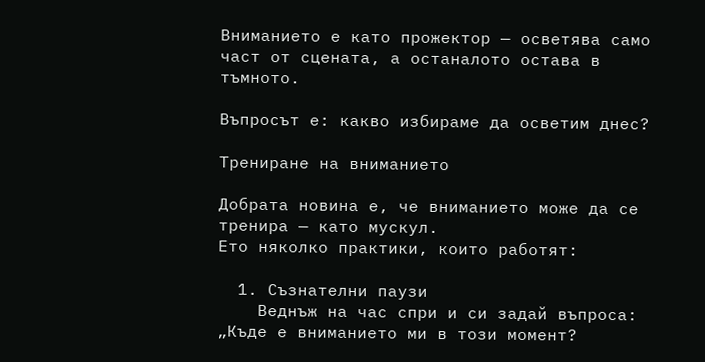Вниманието е като прожектор — осветява само част от сцената, а останалото остава в тъмното.

Въпросът е: какво избираме да осветим днес?

Трениране на вниманието

Добрата новина е, че вниманието може да се тренира — като мускул.
Ето няколко практики, които работят:

  1. Съзнателни паузи
    Веднъж на час спри и си задай въпроса: „Къде е вниманието ми в този момент?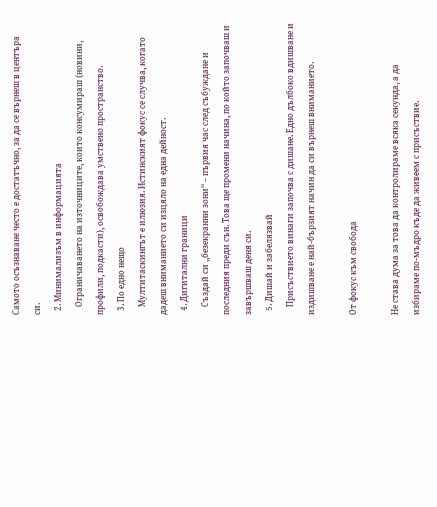Самото осъзнаване често е достатъчно, за да се върнеш в центъра си.
  2. Минимализъм в информацията
    Ограничаването на източниците, които консумираш (новини, профили, подкасти), освобождава умствено пространство.
  3. По едно нещо
    Мултитаскингът е илюзия. Истинският фокус се случва, когато дадеш вниманието си изцяло на една дейност.
  4. Дигитални граници
    Създай си „безекранни зони“ – първия час след събуждане и последния преди сън. Това ще промени начина, по който започваш и завършваш деня си.
  5. Дишай и забелязвай
    Присъствието винаги започва с дишане. Едно дълбоко вдишване и издишване е най-бързият начин да си върнеш вниманието.

От фокус към свобода

Не става дума за това да контролираме всяка секунда, а да избираме по-мъдро къде да живеем с присъствие.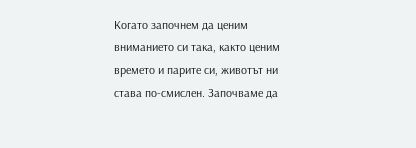Когато започнем да ценим вниманието си така, както ценим времето и парите си, животът ни става по-смислен. Започваме да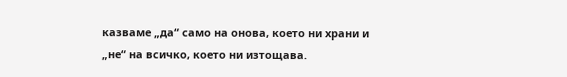казваме „да“ само на онова, което ни храни и „не“ на всичко, което ни изтощава.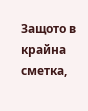Защото в крайна сметка,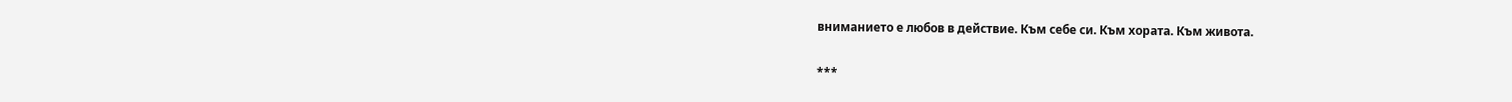вниманието е любов в действие. Към себе си. Към хората. Към живота.

***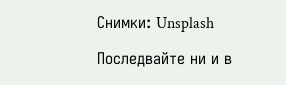Снимки: Unsplash

Последвайте ни и в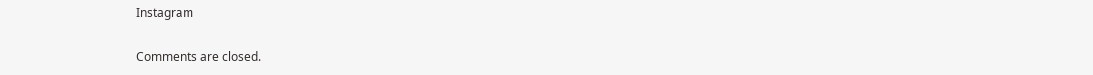Instagrаm

Comments are closed.